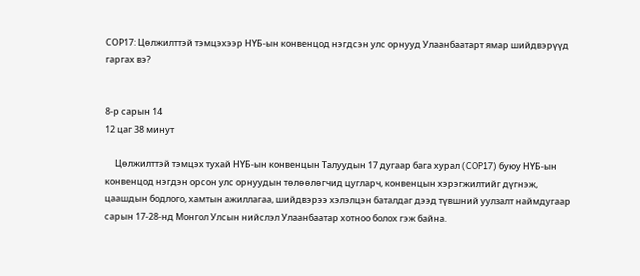СОР17: Цөлжилттэй тэмцэхээр НҮБ-ын конвенцод нэгдсэн улс орнууд Улаанбаатарт ямар шийдвэрүүд гаргах вэ?


8-р сарын 14
12 цаг 38 минут

     Цөлжилттэй тэмцэх тухай НҮБ-ын конвенцын Талуудын 17 дугаар бага хурал (COP17) буюу НҮБ-ын конвенцод нэгдэн орсон улс орнуудын төлөөлөгчид цугларч, конвенцын хэрэгжилтийг дүгнэж, цаашдын бодлого, хамтын ажиллагаа, шийдвэрээ хэлэлцэн баталдаг дээд түвшний уулзалт наймдугаар сарын 17-28-нд Монгол Улсын нийслэл Улаанбаатар хотноо болох гэж байна.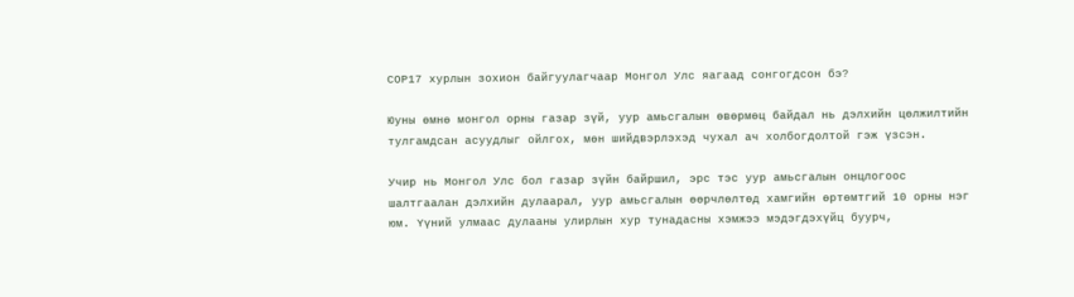СОР17 хурлын зохион байгуулагчаар Монгол Улс яагаад сонгогдсон бэ?

Юуны өмнө монгол орны газар зүй, уур амьсгалын өвөрмөц байдал нь дэлхийн цөлжилтийн тулгамдсан асуудлыг ойлгох, мөн шийдвэрлэхэд чухал ач холбогдолтой гэж үзсэн.

Учир нь Монгол Улс бол газар зүйн байршил, эрс тэс уур амьсгалын онцлогоос шалтгаалан дэлхийн дулаарал, уур амьсгалын өөрчлөлтөд хамгийн өртөмтгий 10 орны нэг юм. Үүний улмаас дулааны улирлын хур тунадасны хэмжээ мэдэгдэхүйц буурч,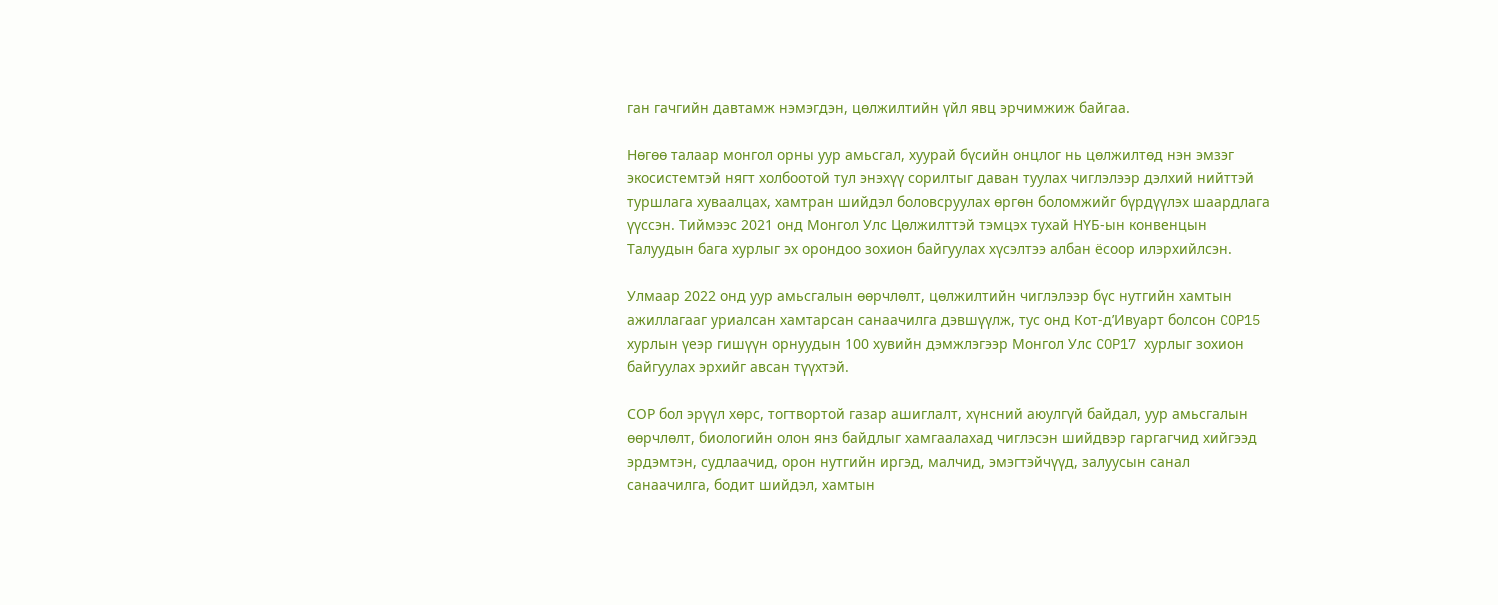ган гачгийн давтамж нэмэгдэн, цөлжилтийн үйл явц эрчимжиж байгаа.

Нөгөө талаар монгол орны уур амьсгал, хуурай бүсийн онцлог нь цөлжилтөд нэн эмзэг экосистемтэй нягт холбоотой тул энэхүү сорилтыг даван туулах чиглэлээр дэлхий нийттэй туршлага хуваалцах, хамтран шийдэл боловсруулах өргөн боломжийг бүрдүүлэх шаардлага үүссэн. Тиймээс 2021 онд Монгол Улс Цөлжилттэй тэмцэх тухай НҮБ-ын конвенцын Талуудын бага хурлыг эх орондоо зохион байгуулах хүсэлтээ албан ёсоор илэрхийлсэн.

Улмаар 2022 онд уур амьсгалын өөрчлөлт, цөлжилтийн чиглэлээр бүс нутгийн хамтын ажиллагааг уриалсан хамтарсан санаачилга дэвшүүлж, тус онд Кот-д’Ивуарт болсон COP15 хурлын үеэр гишүүн орнуудын 100 хувийн дэмжлэгээр Монгол Улс COP17 хурлыг зохион байгуулах эрхийг авсан түүхтэй.

СОР бол эрүүл хөрс, тогтвортой газар ашиглалт, хүнсний аюулгүй байдал, уур амьсгалын өөрчлөлт, биологийн олон янз байдлыг хамгаалахад чиглэсэн шийдвэр гаргагчид хийгээд эрдэмтэн, судлаачид, орон нутгийн иргэд, малчид, эмэгтэйчүүд, залуусын санал санаачилга, бодит шийдэл, хамтын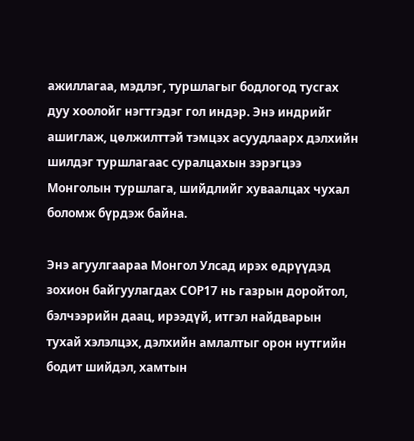ажиллагаа, мэдлэг, туршлагыг бодлогод тусгах дуу хоолойг нэгтгэдэг гол индэр. Энэ индрийг ашиглаж, цөлжилттэй тэмцэх асуудлаарх дэлхийн шилдэг туршлагаас суралцахын зэрэгцээ Монголын туршлага, шийдлийг хуваалцах чухал боломж бүрдэж байна.

Энэ агуулгаараа Монгол Улсад ирэх өдрүүдэд зохион байгуулагдах СОР17 нь газрын доройтол, бэлчээрийн даац, ирээдүй, итгэл найдварын тухай хэлэлцэх, дэлхийн амлалтыг орон нутгийн бодит шийдэл, хамтын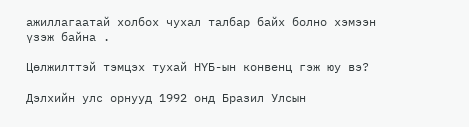ажиллагаатай холбох чухал талбар байх болно хэмээн үзэж байна .

Цөлжилттэй тэмцэх тухай НҮБ-ын конвенц гэж юу вэ?

Дэлхийн улс орнууд 1992 онд Бразил Улсын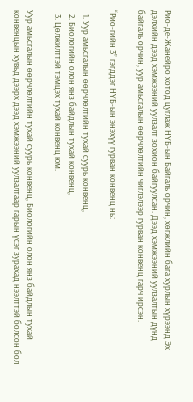Рио-де-Жанейро хотод цуглаж НҮБ-ын Байгаль орчин, хөгжлийн бага хурлын хүрээнд Эх дэлхийн дээд хэмжээний уулзалт зохион байгуулсан. Дээд хэмжээний уулзалтын дүнд байгаль орчин, уур амьсгалын өөрчлөлтийн чиглэлээр гурван конвенц гарч ирсэн.

“Рио-гийн 3” гэгддэг НҮБ-ын энэхүү гурван конвенц нь:

  1. Уур амьсгалын өөрчлөлтийн тухай суурь конвенц,
  2. Биологийн олон янз байдлын тухай конвенц,
  3. Цөлжилттэй тэмцэх тухай конвенц юм.

Уур амьсгалын өөрчлөлтийн тухай суурь конвенц, Биологийн олон янз байдлын тухай конвенцын хувьд дээрх дээд хэмжээний уулзалтаар гарын үсэг зурахад нээлттэй болсон бол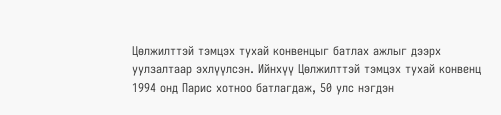Цөлжилттэй тэмцэх тухай конвенцыг батлах ажлыг дээрх уулзалтаар эхлүүлсэн. Ийнхүү Цөлжилттэй тэмцэх тухай конвенц 1994 онд Парис хотноо батлагдаж, 50 улс нэгдэн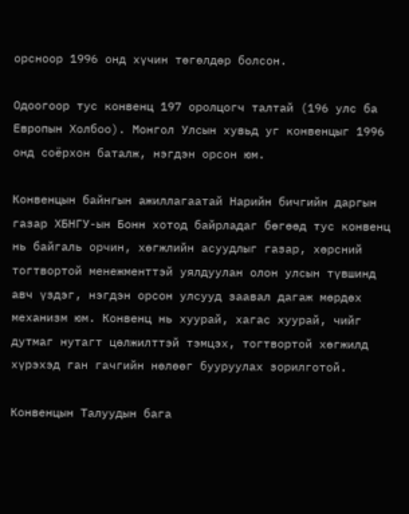орсноор 1996 онд хүчин төгөлдөр болсон.

Одоогоор тус конвенц 197 оролцогч талтай (196 улс ба Европын Холбоо). Монгол Улсын хувьд уг конвенцыг 1996 онд соёрхон баталж, нэгдэн орсон юм.

Конвенцын байнгын ажиллагаатай Нарийн бичгийн даргын газар ХБНГУ-ын Бонн хотод байрладаг бөгөөд тус конвенц нь байгаль орчин, хөгжлийн асуудлыг газар, хөрсний тогтвортой менежменттэй уялдуулан олон улсын түвшинд авч үздэг, нэгдэн орсон улсууд заавал дагаж мөрдөх механизм юм. Конвенц нь хуурай, хагас хуурай, чийг дутмаг нутагт цөлжилттэй тэмцэх, тогтвортой хөгжилд хүрэхэд ган гачгийн нөлөөг бууруулах зорилготой.

Конвенцын Талуудын бага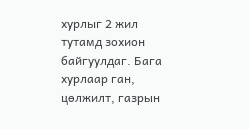хурлыг 2 жил тутамд зохион байгуулдаг. Бага хурлаар ган, цөлжилт, газрын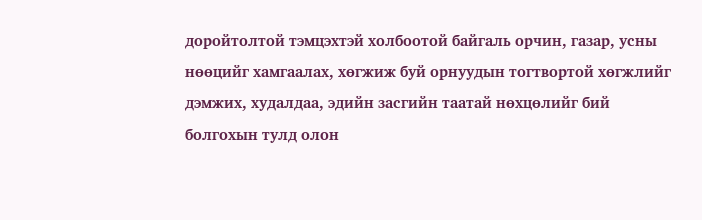доройтолтой тэмцэхтэй холбоотой байгаль орчин, газар, усны нөөцийг хамгаалах, хөгжиж буй орнуудын тогтвортой хөгжлийг дэмжих, худалдаа, эдийн засгийн таатай нөхцөлийг бий болгохын тулд олон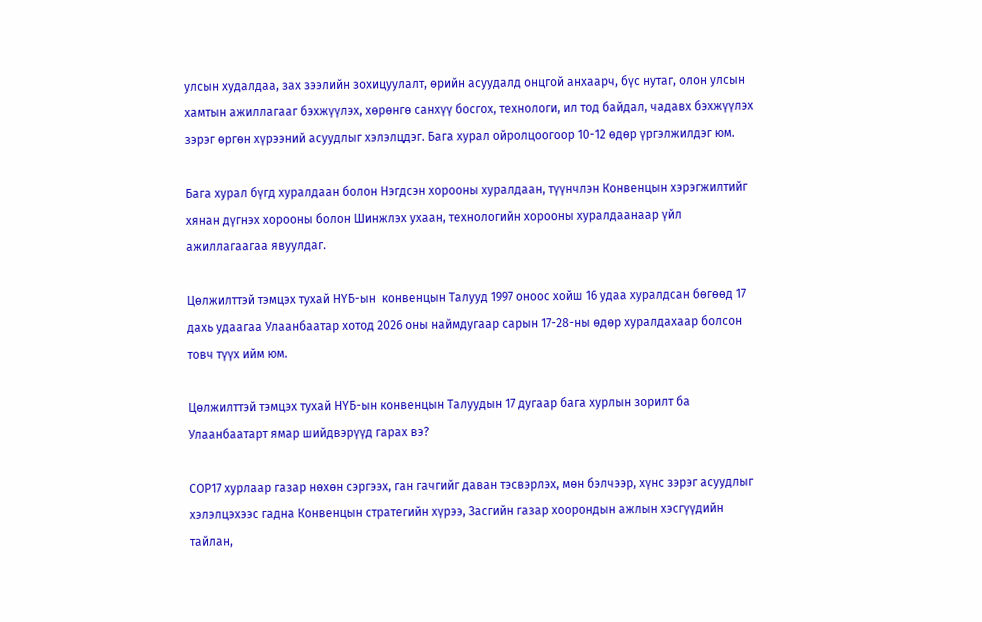улсын худалдаа, зах зээлийн зохицуулалт, өрийн асуудалд онцгой анхаарч, бүс нутаг, олон улсын хамтын ажиллагааг бэхжүүлэх, хөрөнгө санхүү босгох, технологи, ил тод байдал, чадавх бэхжүүлэх зэрэг өргөн хүрээний асуудлыг хэлэлцдэг. Бага хурал ойролцоогоор 10-12 өдөр үргэлжилдэг юм.

Бага хурал бүгд хуралдаан болон Нэгдсэн хорооны хуралдаан, түүнчлэн Конвенцын хэрэгжилтийг хянан дүгнэх хорооны болон Шинжлэх ухаан, технологийн хорооны хуралдаанаар үйл ажиллагаагаа явуулдаг.

Цөлжилттэй тэмцэх тухай НҮБ-ын  конвенцын Талууд 1997 оноос хойш 16 удаа хуралдсан бөгөөд 17 дахь удаагаа Улаанбаатар хотод 2026 оны наймдугаар сарын 17-28-ны өдөр хуралдахаар болсон товч түүх ийм юм.

Цөлжилттэй тэмцэх тухай НҮБ-ын конвенцын Талуудын 17 дугаар бага хурлын зорилт ба Улаанбаатарт ямар шийдвэрүүд гарах вэ?

СОР17 хурлаар газар нөхөн сэргээх, ган гачгийг даван тэсвэрлэх, мөн бэлчээр, хүнс зэрэг асуудлыг хэлэлцэхээс гадна Конвенцын стратегийн хүрээ, Засгийн газар хоорондын ажлын хэсгүүдийн тайлан,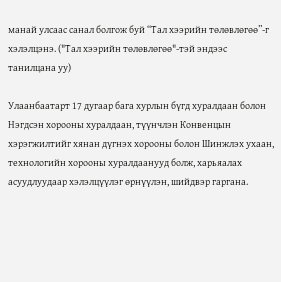манай улсаас санал болгож буй “Тал хээрийн төлөвлөгөө”-г хэлэлцэнэ. ("Тал хээрийн төлөвлөгөө"-тэй эндээс танилцана уу)

Улаанбаатарт 17 дугаар бага хурлын бүгд хуралдаан болон Нэгдсэн хорооны хуралдаан, түүнчлэн Конвенцын хэрэгжилтийг хянан дүгнэх хорооны болон Шинжлэх ухаан, технологийн хорооны хуралдаанууд болж, харьяалах асуудлуудаар хэлэлцүүлэг өрнүүлэн, шийдвэр гаргана.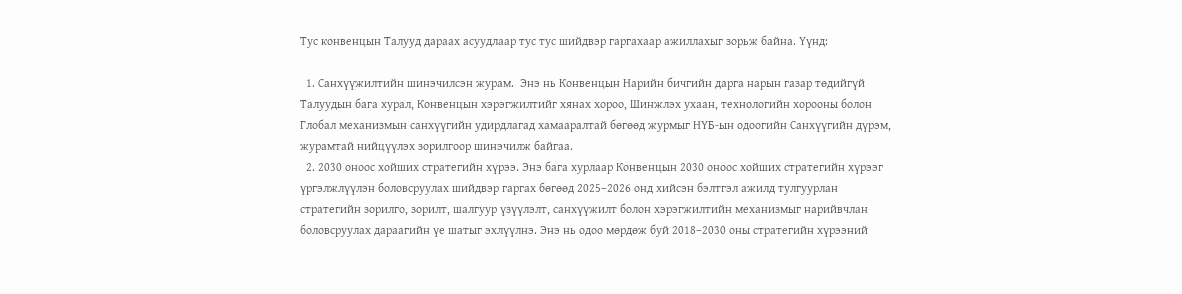Тус конвенцын Талууд дараах асуудлаар тус тус шийдвэр гаргахаар ажиллахыг зорьж байна. Үүнд:

  1. Санхүүжилтийн шинэчилсэн журам.  Энэ нь Конвенцын Нарийн бичгийн дарга нарын газар төдийгүй Талуудын бага хурал, Конвенцын хэрэгжилтийг хянах хороо, Шинжлэх ухаан, технологийн хорооны болон Глобал механизмын санхүүгийн удирдлагад хамааралтай бөгөөд журмыг НҮБ-ын одоогийн Санхүүгийн дүрэм, журамтай нийцүүлэх зорилгоор шинэчилж байгаа.
  2. 2030 оноос хойших стратегийн хүрээ. Энэ бага хурлаар Конвенцын 2030 оноос хойших стратегийн хүрээг үргэлжлүүлэн боловсруулах шийдвэр гаргах бөгөөд 2025–2026 онд хийсэн бэлтгэл ажилд тулгуурлан стратегийн зорилго, зорилт, шалгуур үзүүлэлт, санхүүжилт болон хэрэгжилтийн механизмыг нарийвчлан боловсруулах дараагийн үе шатыг эхлүүлнэ. Энэ нь одоо мөрдөж буй 2018–2030 оны стратегийн хүрээний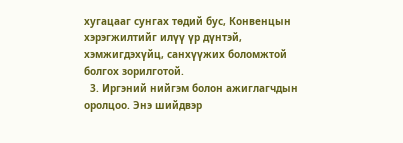хугацааг сунгах төдий бус, Конвенцын хэрэгжилтийг илүү үр дүнтэй, хэмжигдэхүйц, санхүүжих боломжтой болгох зорилготой.
  3. Иргэний нийгэм болон ажиглагчдын оролцоо. Энэ шийдвэр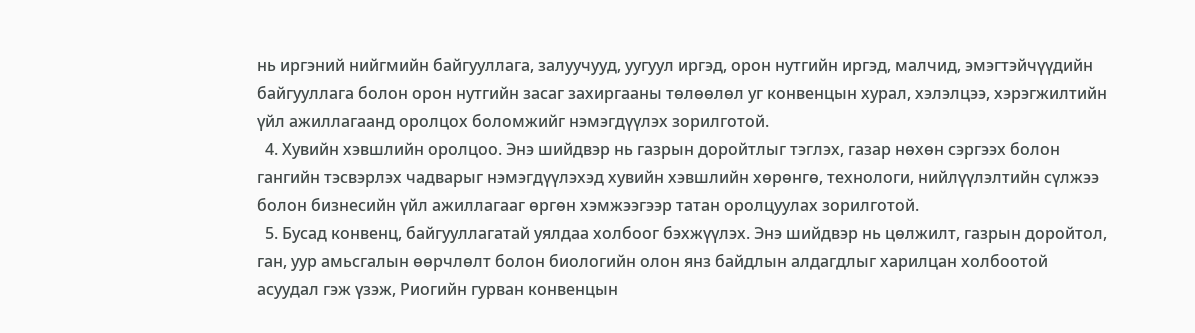нь иргэний нийгмийн байгууллага, залуучууд, уугуул иргэд, орон нутгийн иргэд, малчид, эмэгтэйчүүдийн байгууллага болон орон нутгийн засаг захиргааны төлөөлөл уг конвенцын хурал, хэлэлцээ, хэрэгжилтийн үйл ажиллагаанд оролцох боломжийг нэмэгдүүлэх зорилготой.
  4. Хувийн хэвшлийн оролцоо. Энэ шийдвэр нь газрын доройтлыг тэглэх, газар нөхөн сэргээх болон гангийн тэсвэрлэх чадварыг нэмэгдүүлэхэд хувийн хэвшлийн хөрөнгө, технологи, нийлүүлэлтийн сүлжээ болон бизнесийн үйл ажиллагааг өргөн хэмжээгээр татан оролцуулах зорилготой.
  5. Бусад конвенц, байгууллагатай уялдаа холбоог бэхжүүлэх. Энэ шийдвэр нь цөлжилт, газрын доройтол, ган, уур амьсгалын өөрчлөлт болон биологийн олон янз байдлын алдагдлыг харилцан холбоотой асуудал гэж үзэж, Риогийн гурван конвенцын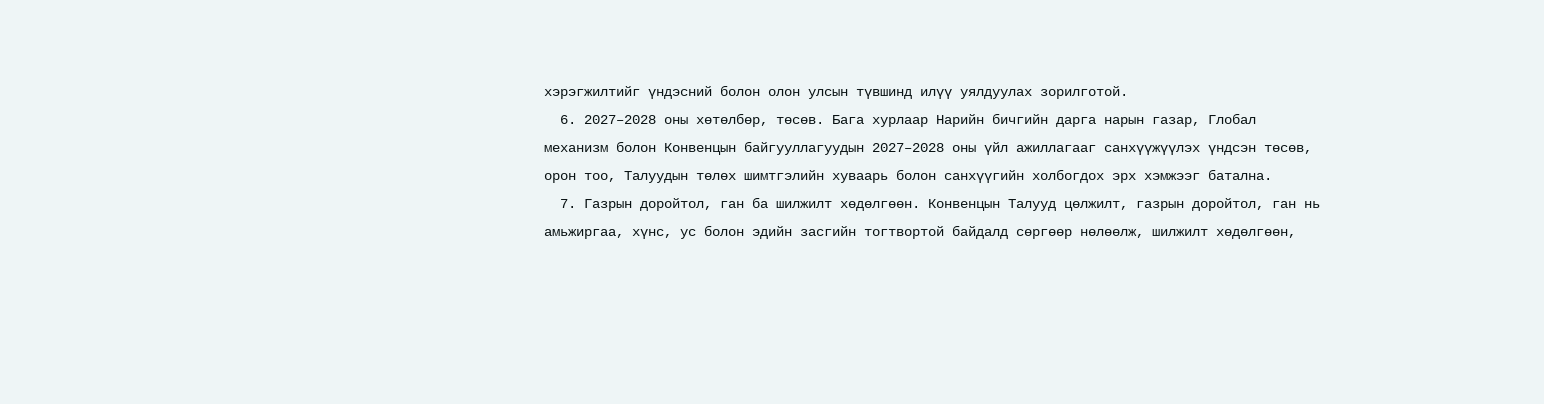хэрэгжилтийг үндэсний болон олон улсын түвшинд илүү уялдуулах зорилготой.
  6. 2027–2028 оны хөтөлбөр, төсөв. Бага хурлаар Нарийн бичгийн дарга нарын газар, Глобал механизм болон Конвенцын байгууллагуудын 2027–2028 оны үйл ажиллагааг санхүүжүүлэх үндсэн төсөв, орон тоо, Талуудын төлөх шимтгэлийн хуваарь болон санхүүгийн холбогдох эрх хэмжээг батална.
  7. Газрын доройтол, ган ба шилжилт хөдөлгөөн. Конвенцын Талууд цөлжилт, газрын доройтол, ган нь амьжиргаа, хүнс, ус болон эдийн засгийн тогтвортой байдалд сөргөөр нөлөөлж, шилжилт хөдөлгөөн,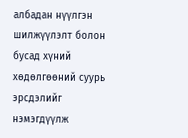албадан нүүлгэн шилжүүлэлт болон бусад хүний хөдөлгөөний суурь эрсдэлийг нэмэгдүүлж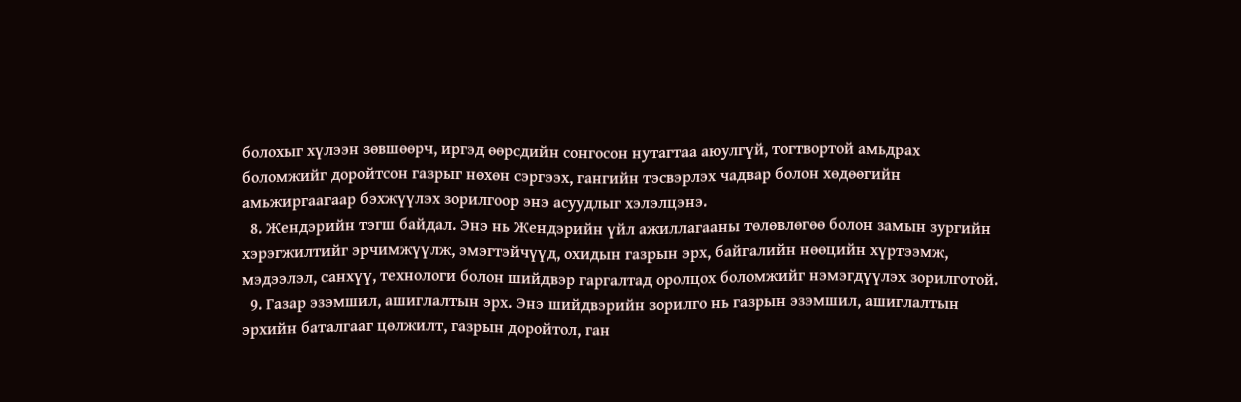болохыг хүлээн зөвшөөрч, иргэд өөрсдийн сонгосон нутагтаа аюулгүй, тогтвортой амьдрах боломжийг доройтсон газрыг нөхөн сэргээх, гангийн тэсвэрлэх чадвар болон хөдөөгийн амьжиргаагаар бэхжүүлэх зорилгоор энэ асуудлыг хэлэлцэнэ.
  8. Жендэрийн тэгш байдал. Энэ нь Жендэрийн үйл ажиллагааны төлөвлөгөө болон замын зургийн хэрэгжилтийг эрчимжүүлж, эмэгтэйчүүд, охидын газрын эрх, байгалийн нөөцийн хүртээмж, мэдээлэл, санхүү, технологи болон шийдвэр гаргалтад оролцох боломжийг нэмэгдүүлэх зорилготой.
  9. Газар эзэмшил, ашиглалтын эрх. Энэ шийдвэрийн зорилго нь газрын эзэмшил, ашиглалтын эрхийн баталгааг цөлжилт, газрын доройтол, ган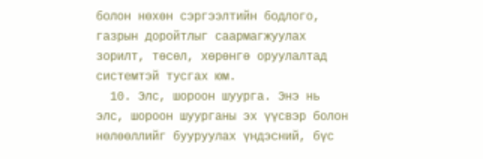болон нөхөн сэргээлтийн бодлого, газрын доройтлыг саармагжуулах зорилт, төсөл, хөрөнгө оруулалтад системтэй тусгах юм.
  10. Элс, шороон шуурга. Энэ нь элс, шороон шуурганы эх үүсвэр болон нөлөөллийг бууруулах үндэсний, бүс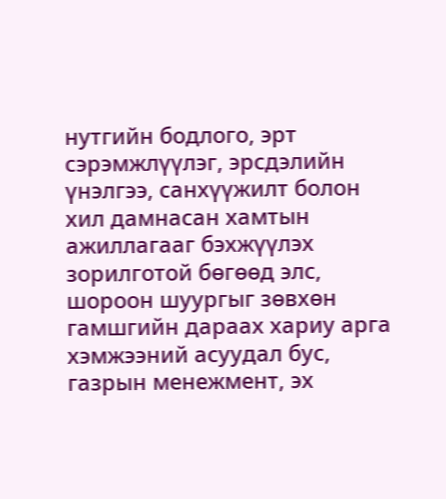нутгийн бодлого, эрт сэрэмжлүүлэг, эрсдэлийн үнэлгээ, санхүүжилт болон хил дамнасан хамтын ажиллагааг бэхжүүлэх зорилготой бөгөөд элс, шороон шуургыг зөвхөн гамшгийн дараах хариу арга хэмжээний асуудал бус, газрын менежмент, эх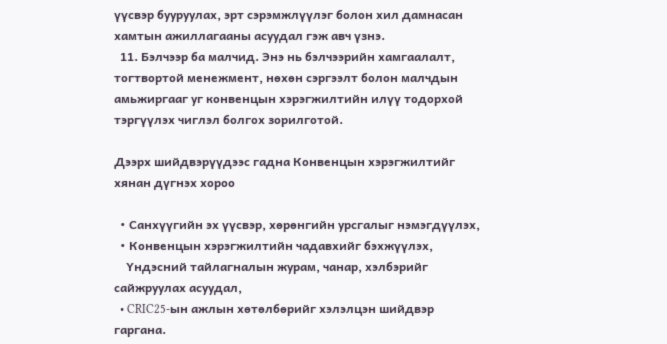үүсвэр бууруулах, эрт сэрэмжлүүлэг болон хил дамнасан хамтын ажиллагааны асуудал гэж авч үзнэ.
  11. Бэлчээр ба малчид. Энэ нь бэлчээрийн хамгаалалт, тогтвортой менежмент, нөхөн сэргээлт болон малчдын амьжиргааг уг конвенцын хэрэгжилтийн илүү тодорхой тэргүүлэх чиглэл болгох зорилготой.

Дээрх шийдвэрүүдээс гадна Конвенцын хэрэгжилтийг хянан дүгнэх хороо

  • Санхүүгийн эх үүсвэр, хөрөнгийн урсгалыг нэмэгдүүлэх,
  • Конвенцын хэрэгжилтийн чадавхийг бэхжүүлэх,
    Үндэсний тайлагналын журам, чанар, хэлбэрийг сайжруулах асуудал,
  • CRIC25-ын ажлын хөтөлбөрийг хэлэлцэн шийдвэр гаргана.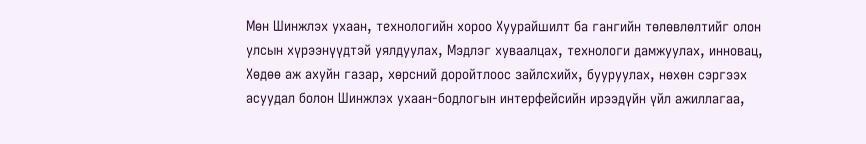Мөн Шинжлэх ухаан, технологийн хороо Хуурайшилт ба гангийн төлөвлөлтийг олон улсын хүрээнүүдтэй уялдуулах, Мэдлэг хуваалцах, технологи дамжуулах, инновац, Хөдөө аж ахуйн газар, хөрсний доройтлоос зайлсхийх, бууруулах, нөхөн сэргээх асуудал болон Шинжлэх ухаан-бодлогын интерфейсийн ирээдүйн үйл ажиллагаа,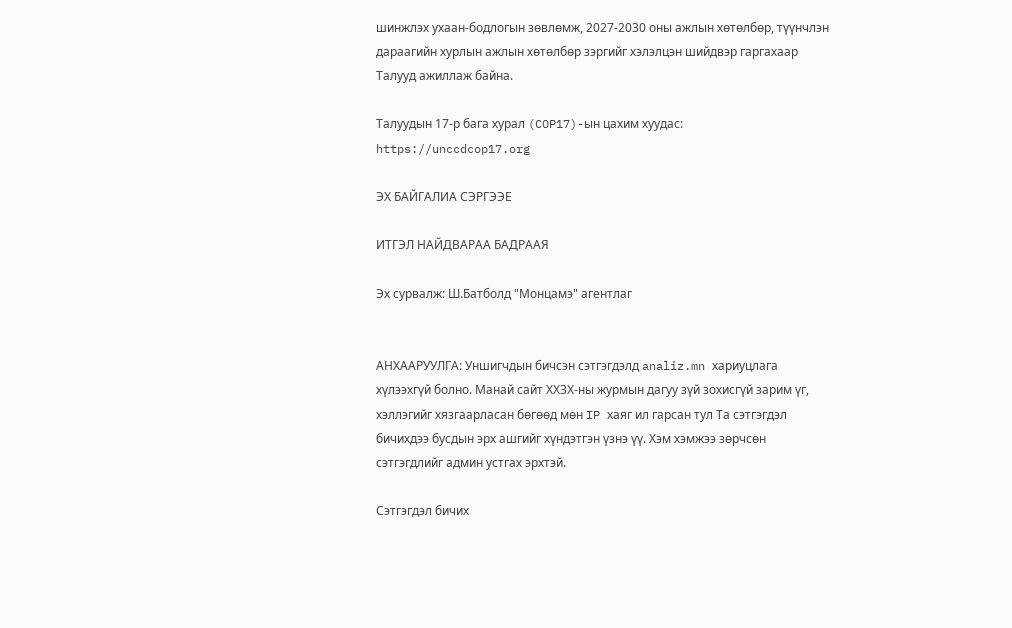шинжлэх ухаан-бодлогын зөвлөмж, 2027-2030 оны ажлын хөтөлбөр, түүнчлэн дараагийн хурлын ажлын хөтөлбөр зэргийг хэлэлцэн шийдвэр гаргахаар Талууд ажиллаж байна.

Талуудын 17-р бага хурал (COP17)-ын цахим хуудас: https://unccdcop17.org

ЭХ БАЙГАЛИА СЭРГЭЭЕ

ИТГЭЛ НАЙДВАРАА БАДРААЯ

Эх сурвалж: Ш.Батболд "Монцамэ" агентлаг


АНХААРУУЛГА: Уншигчдын бичсэн сэтгэгдэлд analiz.mn хариуцлага хүлээхгүй болно. Манай сайт ХХЗХ-ны журмын дагуу зүй зохисгүй зарим үг, хэллэгийг хязгаарласан бөгөөд мөн IP хаяг ил гарсан тул Та сэтгэгдэл бичихдээ бусдын эрх ашгийг хүндэтгэн үзнэ үү. Хэм хэмжээ зөрчсөн сэтгэгдлийг админ устгах эрхтэй.

Сэтгэгдэл бичих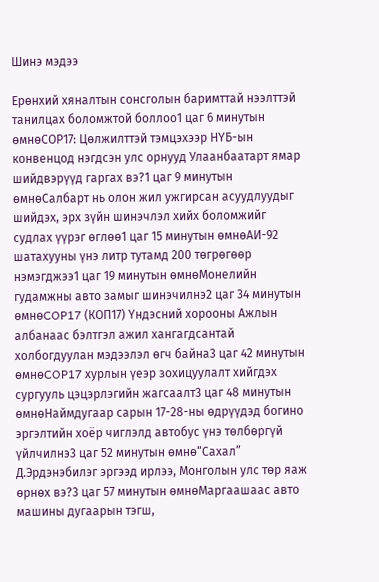Шинэ мэдээ

Ерөнхий хяналтын сонсголын баримттай нээлттэй танилцах боломжтой боллоо1 цаг 6 минутын өмнөСОР17: Цөлжилттэй тэмцэхээр НҮБ-ын конвенцод нэгдсэн улс орнууд Улаанбаатарт ямар шийдвэрүүд гаргах вэ?1 цаг 9 минутын өмнөСалбарт нь олон жил ужгирсан асуудлуудыг шийдэх, эрх зүйн шинэчлэл хийх боломжийг судлах үүрэг өглөө1 цаг 15 минутын өмнөАИ-92 шатахууны үнэ литр тутамд 200 төгрөгөөр нэмэгджээ1 цаг 19 минутын өмнөМонелийн гудамжны авто замыг шинэчилнэ2 цаг 34 минутын өмнөCOP17 (КОП17) Үндэсний хорооны Ажлын албанаас бэлтгэл ажил хангагдсантай холбогдуулан мэдээлэл өгч байна3 цаг 42 минутын өмнөCOP17 хурлын үеэр зохицуулалт хийгдэх сургууль цэцэрлэгийн жагсаалт3 цаг 48 минутын өмнөНаймдугаар сарын 17-28-ны өдрүүдэд богино эргэлтийн хоёр чиглэлд автобус үнэ төлбөргүй үйлчилнэ3 цаг 52 минутын өмнө“Сахал” Д.Эрдэнэбилэг эргээд ирлээ, Монголын улс төр яаж өрнөх вэ?3 цаг 57 минутын өмнөМаргаашаас авто машины дугаарын тэгш,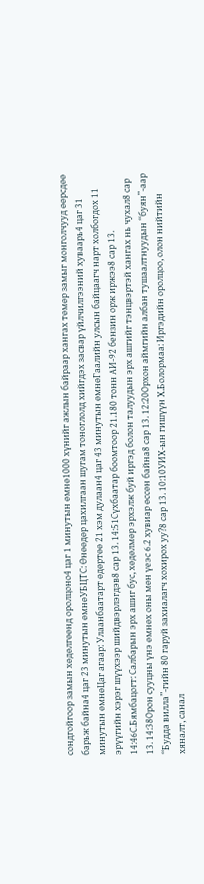сондгойгоор замын хөдөлгөөнд оролцоно4 цаг 1 минутын өмнө1000 хүнийг ажлын байраар хангах төмөр замыг монголчууд өөрсдөө барьж байна4 цаг 23 минутын өмнөУБЦТС: Өнөөдөр цахилгаан шугам тоноглолд хийгдэх засвар үйлчилгээний хуваарь4 цаг 31 минутын өмнөЦаг агаар: Улаанбаатарт өдөртөө 21 хэм дулаан4 цаг 43 минутын өмнөГаалийн улсын байцаагч нарт холбогдох 11 эрүүгийн хэрэг шүүхээр шийдвэрлэгдэв8 сар 13. 14:51Сүхбаатар боомтоор 21.180 тонн АИ-92 бензин орж иржээ8 сар 13. 14:46С.Бямбацогт: Салбарын эрх ашиг бус, хөдөлмөр эрхэлж буй иргэд болон талуудын эрх ашгийг тэнцвэртэй хангах нь чухал8 сар 13. 14:38Орон сууцны үнэ өмнөх оны мөн үеэс 6.2 хувиар өссөн байна8 сар 13. 12:20Орхон аймгийн албан тушаалтнуудын “буян”-аар “Будда вилла”-гийн 80 гаруй захиалагч хохирох уу?8 сар 13. 10:10УИХ-ын гишүүн Х.Болормаа: Иргэдийн оролцоо, олон нийтийн хяналт, санал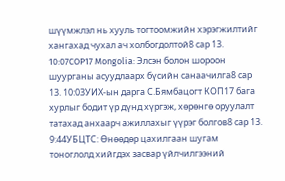шүүмжлэл нь хууль тогтоомжийн хэрэгжилтийг хангахад чухал ач холбогдолтой8 сар 13. 10:07COP17 Mongolia: Элсэн болон шороон шуурганы асуудлаарх бүсийн санаачилга8 сар 13. 10:03УИХ-ын дарга С.Бямбацогт КОП17 бага хурлыг бодит үр дүнд хүргэж, хөрөнгө оруулалт татахад анхаарч ажиллахыг үүрэг болгов8 сар 13. 9:44УБЦТС: Өнөөдөр цахилгаан шугам тоноглолд хийгдэх засвар үйлчилгээний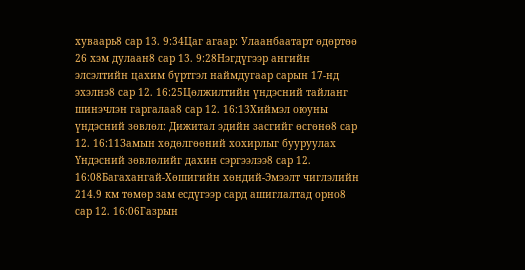хуваарь8 сар 13. 9:34Цаг агаар: Улаанбаатарт өдөртөө 26 хэм дулаан8 сар 13. 9:28Нэгдүгээр ангийн элсэлтийн цахим бүртгэл наймдугаар сарын 17-нд эхэлнэ8 сар 12. 16:25Цөлжилтийн үндэсний тайланг шинэчлэн гаргалаа8 сар 12. 16:13Хиймэл оюуны үндэсний зөвлөл: Дижитал эдийн засгийг өсгөнө8 сар 12. 16:11Замын хөдөлгөөний хохирлыг бууруулах Үндэсний зөвлөлийг дахин сэргээлээ8 сар 12. 16:08Багахангай-Хөшигийн хөндий-Эмээлт чиглэлийн 214.9 км төмөр зам есдүгээр сард ашиглалтад орно8 сар 12. 16:06Газрын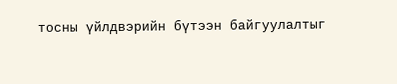тосны үйлдвэрийн бүтээн байгуулалтыг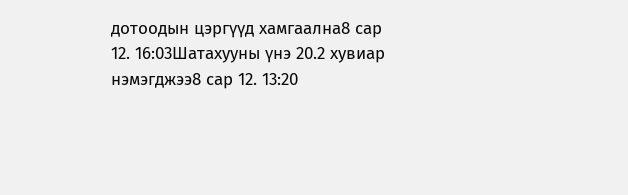дотоодын цэргүүд хамгаална8 сар 12. 16:03Шатахууны үнэ 20.2 хувиар нэмэгджээ8 сар 12. 13:20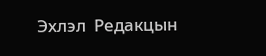Эхлэл  Редакцын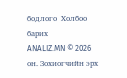бодлого  Холбоо барих
ANALIZ.MN © 2026 он. Зохиогчийн эрх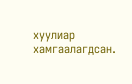хуулиар хамгаалагдсан.